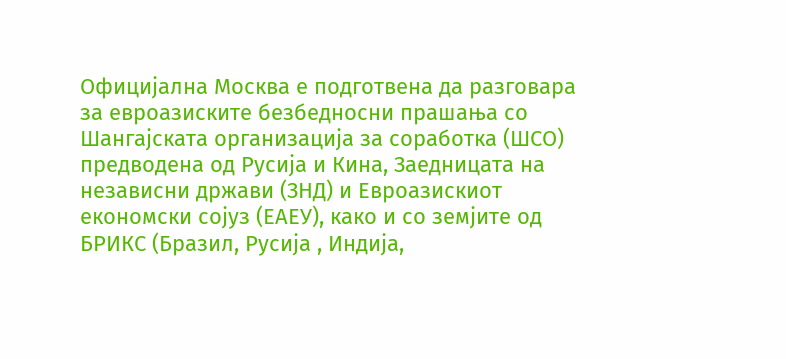Официјална Москва е подготвена да разговара за евроазиските безбедносни прашања со Шангајската организација за соработка (ШСО) предводена од Русија и Кина, Заедницата на независни држави (ЗНД) и Евроазискиот економски сојуз (ЕАЕУ), како и со земјите од БРИКС (Бразил, Русија , Индија,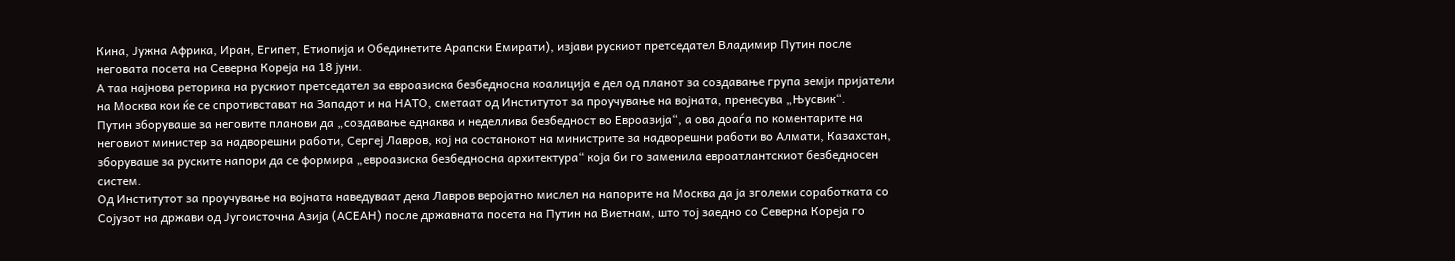Кина, Јужна Африка, Иран, Египет, Етиопија и Обединетите Арапски Емирати), изјави рускиот претседател Владимир Путин после неговата посета на Северна Кореја на 18 јуни.
А таа најнова реторика на рускиот претседател за евроазиска безбедносна коалиција е дел од планот за создавање група земји пријатели на Москва кои ќе се спротивстават на Западот и на НАТО, сметаат од Институтот за проучување на војната, пренесува „Њусвик“.
Путин зборуваше за неговите планови да „создавање еднаква и неделлива безбедност во Евроазија“, а ова доаѓа по коментарите на неговиот министер за надворешни работи, Сергеј Лавров, кој на состанокот на министрите за надворешни работи во Алмати, Казахстан, зборуваше за руските напори да се формира „евроазиска безбедносна архитектура“ која би го заменила евроатлантскиот безбедносен систем.
Од Институтот за проучување на војната наведуваат дека Лавров веројатно мислел на напорите на Москва да ја зголеми соработката со Сојузот на држави од Југоисточна Азија (АСЕАН) после државната посета на Путин на Виетнам, што тој заедно со Северна Кореја го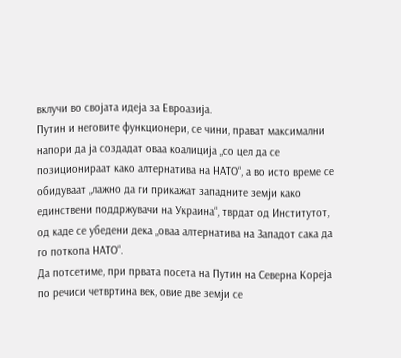вклучи во својата идеја за Евроазија.
Путин и неговите функционери, се чини, прават максимални напори да ја создадат оваа коалиција „со цел да се позиционираат како алтернатива на НАТО“, а во исто време се обидуваат „лажно да ги прикажат западните земји како единствени поддржувачи на Украина“, тврдат од Институтот, од каде се убедени дека „оваа алтернатива на Западот сака да го поткопа НАТО“.
Да потсетиме, при првата посета на Путин на Северна Кореја по речиси четвртина век, овие две земји се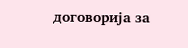договорија за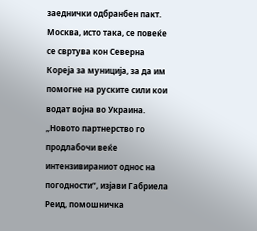заеднички одбранбен пакт. Москва, исто така, се повеќе се свртува кон Северна Кореја за муниција, за да им помогне на руските сили кои водат војна во Украина.
„Новото партнерство го продлабочи веќе интензивираниот однос на погодности“, изјави Габриела Реид, помошничка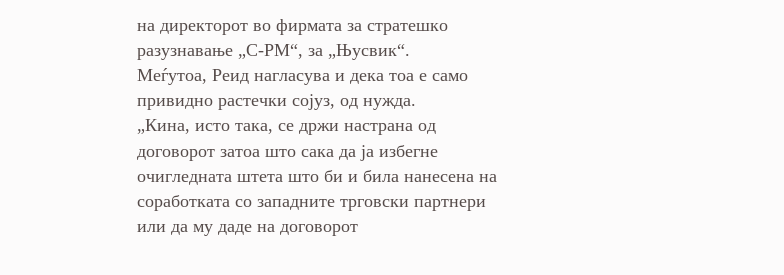на директорот во фирмата за стратешко разузнавање „С-РМ“, за „Њусвик“.
Меѓутоа, Реид нагласува и дека тоа е само привидно растечки сојуз, од нужда.
„Кина, исто така, се држи настрана од договорот затоа што сака да ја избегне очигледната штета што би и била нанесена на соработката со западните трговски партнери или да му даде на договорот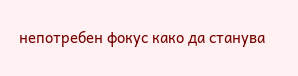непотребен фокус како да станува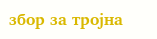збор за тројна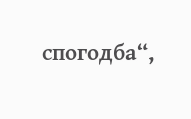спогодба“,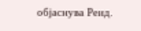објаснува Реид.